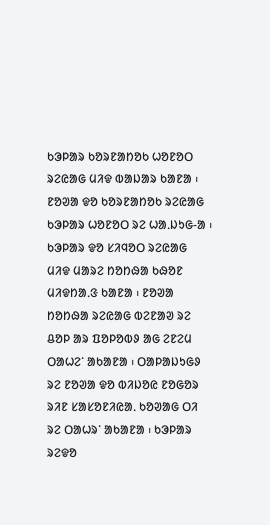ᱠᱳᱞᱟᱨ ᱠᱚᱨᱱᱟᱴᱚᱠ ᱦᱚᱱᱚᱛ ᱨᱮᱭᱟᱜ ᱢᱤᱫ ᱵᱟᱡᱟᱨ ᱠᱟᱱᱟ ᱾ ᱱᱚᱣᱟ ᱫᱚ ᱠᱚᱨᱱᱟᱴᱚᱠ ᱨᱮᱭᱟᱜ ᱠᱳᱞᱟᱨ ᱦᱚᱱᱚᱛ ᱨᱮ ᱦᱟᱹᱡᱩᱜ-ᱟ ᱾ ᱠᱳᱞᱟᱨ ᱫᱚ ᱥᱤᱧᱚᱛ ᱨᱮᱭᱟᱜ ᱢᱤᱫ ᱢᱟᱨᱮ ᱴᱚᱴᱷᱟ ᱠᱷᱚᱱ ᱢᱤᱫᱴᱟᱹᱝ ᱠᱟᱱᱟ ᱾ ᱱᱚᱣᱟ ᱴᱚᱴᱷᱟ ᱨᱮᱭᱟᱜ ᱵᱮᱱᱟᱣ ᱨᱮ ᱪᱚᱞ ᱟᱨ ᱯᱚᱞᱚᱵᱽ ᱟᱜ ᱮᱱᱮᱢ ᱛᱟᱦᱮᱸ ᱟᱠᱟᱱᱟ ᱾ ᱛᱟᱞᱟᱡᱩᱜᱽ ᱨᱮ ᱱᱚᱣᱟ ᱫᱚ ᱵᱤᱡᱚᱭ ᱱᱚᱜᱚᱨ ᱨᱤᱱ ᱥᱟᱥᱚᱱᱤᱭᱟᱹ ᱠᱚᱣᱟᱜ ᱛᱤ ᱨᱮ ᱛᱟᱦᱨᱸ ᱟᱠᱟᱱᱟ ᱾ ᱠᱳᱞᱟᱨ ᱨᱮᱫᱚ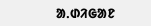ᱟᱹᱰᱤᱜᱟᱱ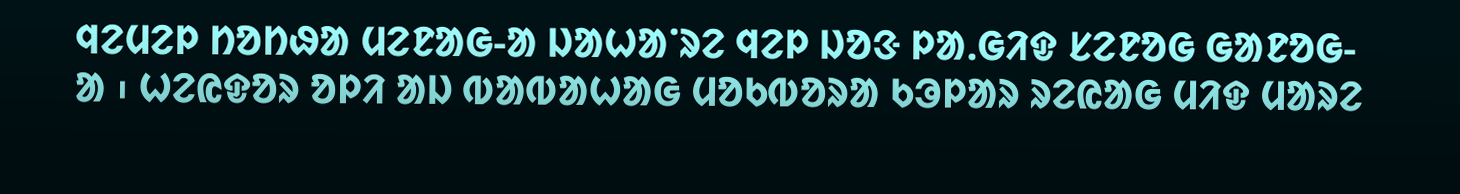ᱧᱮᱢᱮᱞ ᱴᱚᱴᱷᱟ ᱢᱮᱱᱟᱜ-ᱟ ᱡᱟᱦᱟᱸᱨᱮ ᱧᱮᱞ ᱡᱚᱝ ᱞᱟᱹᱜᱤᱫ ᱥᱮᱱᱚᱜ ᱜᱟᱱᱚᱜ-ᱟ ᱾ ᱦᱮᱭᱫᱚᱨ ᱚᱞᱤ ᱟᱡ ᱵᱟᱵᱟᱦᱟᱜ ᱢᱚᱠᱵᱚᱨᱟ ᱠᱳᱞᱟᱨ ᱨᱮᱭᱟᱜ ᱢᱤᱫ ᱢᱟᱨᱮ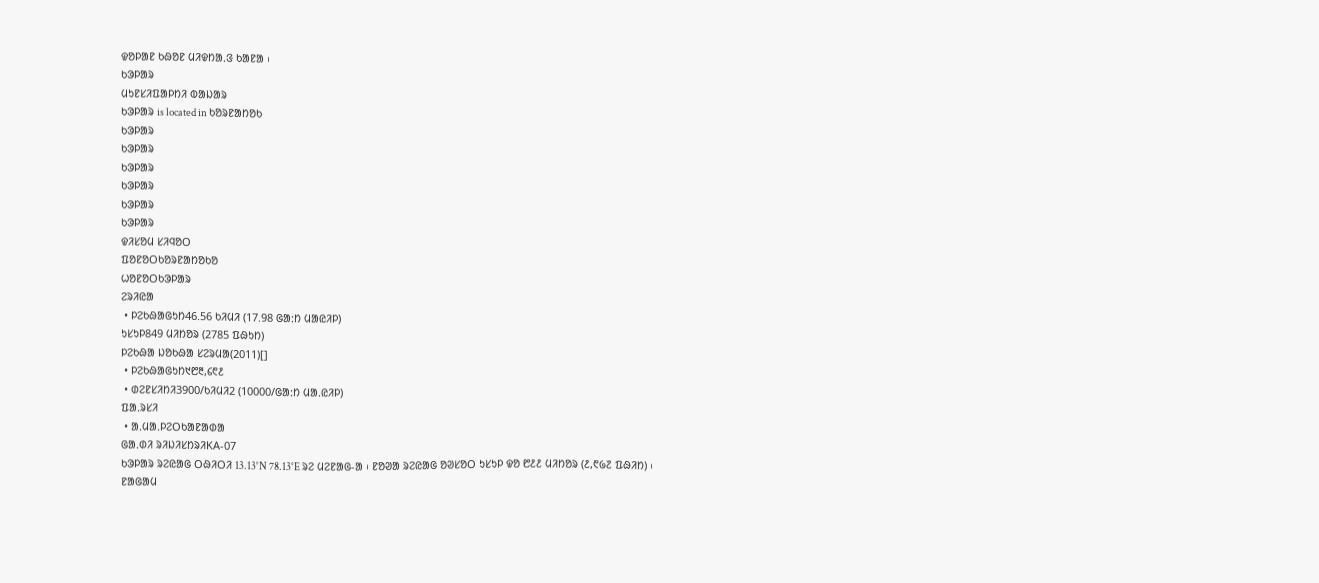ᱫᱚᱞᱟᱱ ᱠᱷᱚᱱ ᱢᱤᱫᱴᱟᱹᱝ ᱠᱟᱱᱟ ᱾
ᱠᱳᱞᱟᱨ
ᱢᱩᱱᱥᱤᱯᱟᱞᱴᱤ ᱵᱟᱡᱟᱨ
ᱠᱳᱞᱟᱨ is located in ᱠᱚᱨᱱᱟᱴᱚᱠ
ᱠᱳᱞᱟᱨ
ᱠᱳᱞᱟᱨ
ᱠᱳᱞᱟᱨ
ᱠᱳᱞᱟᱨ
ᱠᱳᱞᱟᱨ
ᱠᱳᱞᱟᱨ
ᱫᱤᱥᱚᱢ ᱥᱤᱧᱚᱛ
ᱯᱚᱱᱚᱛᱠᱚᱨᱱᱟᱴᱚᱠᱚ
ᱦᱚᱱᱚᱛᱠᱳᱞᱟᱨ
ᱮᱨᱤᱭᱟ
 • ᱞᱮᱠᱷᱟᱜᱩᱴ46.56 ᱠᱤᱢᱤ (17.98 ᱜᱟᱺᱴ ᱢᱟᱭᱤᱞ)
ᱩᱥᱩᱞ849 ᱢᱤᱴᱚᱨ (2785 ᱯᱷᱩᱴ)
ᱞᱮᱠᱷᱟ ᱡᱚᱠᱷᱟ ᱥᱮᱨᱢᱟ(2011)[]
 • ᱞᱮᱠᱷᱟᱜᱩᱴ᱑᱘᱓,᱔᱖᱒
 • ᱰᱮᱱᱥᱤᱴᱤ3900/ᱠᱤᱢᱤ2 (10000/ᱜᱟᱺᱴ ᱢᱟᱹᱭᱤᱞ)
ᱯᱟᱹᱨᱥᱤ
 • ᱟᱹᱢᱟᱹᱞᱮᱛᱠᱟᱱᱟᱰᱟ
ᱜᱟᱹᱰᱤ ᱨᱤᱡᱤᱥᱴᱨᱤKA-07
ᱠᱳᱞᱟᱨ ᱨᱮᱭᱟᱜ ᱛᱷᱤᱛᱤ 13.13°N 78.13°E ᱨᱮ ᱢᱮᱱᱟᱜ-ᱟ ᱾ ᱱᱚᱣᱟ ᱨᱮᱭᱟᱜ ᱚᱣᱥᱚᱛ ᱩᱥᱩᱞ ᱫᱚ ᱘᱒᱒ ᱢᱤᱴᱚᱨ (᱒,᱖᱙᱗ ᱯᱷᱤᱴ) ᱾
ᱱᱟᱜᱟᱢ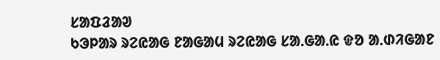ᱥᱟᱯᱲᱟᱣ
ᱠᱳᱞᱟᱨ ᱨᱮᱭᱟᱜ ᱱᱟᱜᱟᱢ ᱨᱮᱭᱟᱜ ᱥᱟᱹᱜᱟᱹᱭ ᱫᱚ ᱟᱹᱰᱤᱜᱟᱱ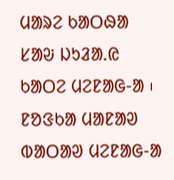ᱢᱟᱨᱮ ᱠᱟᱛᱷᱟ ᱥᱟᱶ ᱡᱩᱲᱟᱹᱭ ᱠᱟᱛᱮ ᱢᱮᱱᱟᱜ-ᱟ ᱾ ᱱᱚᱝᱠᱟ ᱢᱟᱱᱟᱣ ᱵᱟᱛᱟᱣ ᱢᱮᱱᱟᱜ-ᱟ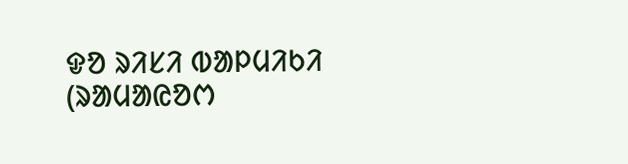ᱫᱚ ᱨᱤᱥᱤ ᱵᱟᱞᱢᱤᱠᱤ (ᱨᱟᱢᱟᱭᱚᱬ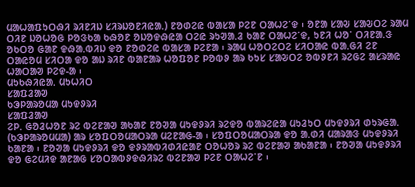ᱢᱟᱦᱟᱯᱩᱛᱷᱤ ᱨᱤᱱᱤᱡ ᱥᱤᱨᱡᱚᱱᱤᱭᱟᱹ) ᱱᱚᱰᱮᱭ ᱵᱟᱥᱟ ᱞᱮᱱ ᱛᱟᱦᱮᱸᱫ ᱾ ᱚᱱᱟ ᱥᱟᱶ ᱥᱟᱶᱛᱮ ᱨᱟᱢ ᱛᱤᱱ ᱡᱚᱦᱚᱜ ᱞᱚᱝᱠᱟ ᱠᱷᱚᱱ ᱚᱡᱚᱫᱷᱭᱟ ᱛᱮᱭ ᱨᱩᱣᱟᱹᱲ ᱠᱟᱱ ᱛᱟᱦᱮᱸᱫ, ᱩᱱᱤ ᱦᱚᱸ ᱛᱤᱱᱟᱹᱝ ᱚᱠᱛᱚ ᱜᱟᱱ ᱫᱷᱟᱹᱵᱤᱡ ᱫᱚ ᱱᱚᱰᱮᱭ ᱵᱟᱥᱟ ᱞᱮᱱᱟ ᱾ ᱨᱟᱢ ᱦᱚᱛᱮᱛᱮ ᱥᱤᱛᱟᱭ ᱵᱟᱹᱜᱤ ᱮᱱ ᱛᱟᱭᱚᱢ ᱥᱤᱛᱟ ᱫᱚ ᱟᱡ ᱨᱤᱱ ᱵᱟᱱᱟᱨ ᱦᱚᱯᱚᱱ ᱞᱚᱵᱽ ᱟᱨ ᱠᱩᱥ ᱥᱟᱶᱛᱮ ᱚᱵᱽᱱᱤ ᱨᱮᱜᱮ ᱟᱥᱨᱟᱭ ᱦᱟᱛᱟᱣ ᱞᱮᱫ-ᱟ ᱾
ᱢᱩᱠᱷᱤᱭᱟᱹ ᱢᱩᱦᱤᱛ
ᱥᱟᱯᱲᱟᱣ
ᱠᱳᱞᱟᱨᱚᱢᱟ ᱢᱩᱫᱽᱨᱤ
ᱥᱟᱯᱲᱟᱣ
ᱮᱞᱹ ᱜᱚᱲᱦᱚᱱ ᱨᱮ ᱵᱮᱱᱟᱣ ᱟᱠᱟᱱ ᱱᱚᱣᱟ ᱢᱩᱫᱽᱨᱤ ᱨᱮᱫᱚ ᱵᱟᱨᱮᱭᱟ ᱢᱩᱲᱩᱛ ᱢᱩᱫᱽᱨᱤ ᱰᱩᱨᱜᱟᱹ (ᱠᱳᱞᱟᱨᱚᱢᱢᱟ) ᱟᱨ ᱥᱚᱯᱛᱚᱢᱟᱛᱨᱟ ᱢᱮᱱᱟᱜ-ᱟ ᱾ ᱥᱚᱯᱛᱚᱢᱟᱛᱨᱟ ᱫᱚ ᱟᱹᱰᱤ ᱢᱟᱨᱟᱝ ᱢᱩᱫᱽᱨᱤ ᱠᱟᱱᱟ ᱾ ᱱᱚᱣᱟ ᱢᱩᱫᱽᱨᱤ ᱫᱚ ᱫᱽᱨᱟᱵᱤᱰᱤᱭᱟᱱ ᱛᱚᱦᱚᱨ ᱨᱮ ᱵᱮᱱᱟᱣ ᱟᱠᱟᱱᱟ ᱾ ᱱᱚᱣᱟ ᱢᱩᱫᱽᱨᱤ ᱫᱚ ᱜᱮᱢᱤᱫ ᱟᱱᱟᱜ ᱥᱚᱛᱟᱵᱽᱫᱷᱤᱨᱮ ᱵᱮᱱᱟᱣ ᱞᱮᱱ ᱛᱟᱦᱮᱸᱱ ᱾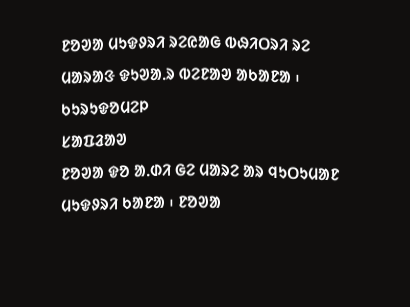ᱱᱚᱣᱟ ᱢᱩᱫᱽᱨᱤ ᱨᱮᱭᱟᱜ ᱵᱷᱤᱛᱨᱤ ᱨᱮ ᱢᱟᱨᱟᱝ ᱫᱩᱣᱟᱹᱨ ᱵᱮᱱᱟᱣ ᱟᱠᱟᱱᱟ ᱾
ᱠᱩᱨᱩᱫᱚᱢᱮᱞ
ᱥᱟᱯᱲᱟᱣ
ᱱᱚᱣᱟ ᱫᱚ ᱟᱹᱰᱤ ᱜᱮ ᱢᱟᱨᱮ ᱟᱨ ᱧᱩᱛᱩᱢᱟᱱ ᱢᱩᱫᱽᱨᱤ ᱠᱟᱱᱟ ᱾ ᱱᱚᱣᱟ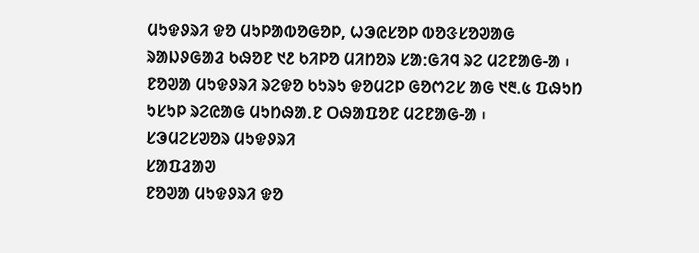ᱢᱩᱫᱽᱨᱤ ᱫᱚ ᱢᱩᱞᱟᱵᱚᱜᱚᱞ, ᱦᱳᱭᱥᱚᱞ ᱵᱚᱝᱥᱚᱣᱟᱜ ᱨᱟᱡᱽᱜᱟᱲ ᱠᱷᱚᱱ ᱑᱒ ᱠᱤᱞᱚ ᱢᱤᱴᱚᱨ ᱥᱟᱺᱜᱤᱧ ᱨᱮ ᱢᱮᱱᱟᱜ-ᱟ ᱾ ᱱᱚᱣᱟ ᱢᱩᱫᱽᱨᱤ ᱨᱮᱫᱚ ᱠᱩᱨᱩ ᱫᱚᱢᱮᱞ ᱜᱚᱬᱮᱥ ᱟᱜ ᱑᱓ᱹ᱕ ᱯᱷᱩᱴ ᱩᱥᱩᱞ ᱨᱮᱭᱟᱜ ᱢᱩᱴᱷᱟᱹᱱ ᱛᱷᱟᱯᱚᱱ ᱢᱮᱱᱟᱜ-ᱟ ᱾
ᱥᱳᱢᱮᱥᱣᱚᱨ ᱢᱩᱫᱽᱨᱤ
ᱥᱟᱯᱲᱟᱣ
ᱱᱚᱣᱟ ᱢᱩᱫᱽᱨᱤ ᱫᱚ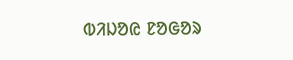ᱵᱤᱡᱚᱭ ᱱᱚᱜᱚᱨ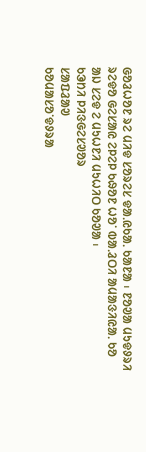ᱜᱚᱲᱦᱚᱱ ᱨᱮ ᱢᱤᱫ ᱥᱚᱨᱮᱥ ᱫᱟᱹᱭᱠᱟᱹ ᱠᱟᱱᱟ ᱾ ᱱᱚᱣᱟ ᱢᱩᱫᱽᱨᱤ ᱨᱮᱫᱚ ᱜᱮᱥᱟᱭ ᱮᱞᱮᱞ ᱠᱷᱚᱱ ᱦᱚᱸ ᱵᱟᱹᱲᱛᱤ ᱟᱢᱟᱝᱤᱭᱟᱹ ᱠᱚ ᱟᱡ ᱥᱮᱫ ᱮ ᱢᱩᱦᱱᱤ ᱢᱩᱦᱤᱛ ᱠᱚᱣᱟ ᱾
ᱠᱳᱴᱤ ᱞᱤᱝᱜᱮᱥᱣᱚᱨ
ᱥᱟᱯᱲᱟᱣ
ᱠᱚᱢᱟᱥᱚᱸᱫᱽᱨᱟ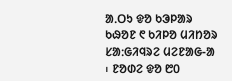ᱟᱹᱛᱩ ᱫᱚ ᱠᱳᱞᱟᱨ ᱠᱷᱚᱱ ᱖ ᱠᱤᱞᱚ ᱢᱤᱴᱚᱨ ᱥᱟᱺᱜᱤᱧᱨᱮ ᱢᱮᱱᱟᱜ-ᱟ ᱾ ᱱᱚᱰᱮ ᱫᱚ ᱘᱐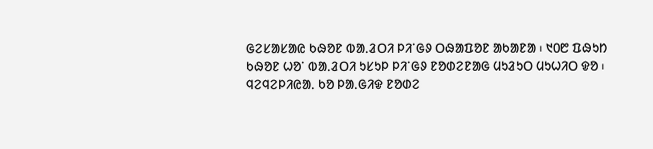ᱜᱮᱥᱟᱥᱟᱭ ᱠᱷᱚᱱ ᱵᱟᱹᱲᱛᱤ ᱞᱤᱸᱜᱽ ᱛᱷᱟᱯᱚᱱ ᱟᱠᱟᱱᱟ ᱾ ᱑᱐᱘ ᱯᱷᱩᱴ ᱠᱷᱚᱱ ᱦᱚᱸ ᱵᱟᱹᱲᱛᱤ ᱩᱥᱩᱞ ᱞᱤᱸᱜᱽ ᱱᱚᱰᱮᱱᱟᱜ ᱢᱩᱲᱩᱛ ᱢᱩᱦᱤᱛ ᱫᱚ ᱾ ᱧᱮᱧᱮᱞᱤᱭᱟᱹ ᱠᱚ ᱞᱟᱹᱜᱤᱫ ᱱᱚᱰᱮ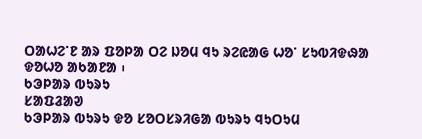ᱛᱟᱦᱮᱸᱱ ᱟᱨ ᱯᱚᱞᱟ ᱛᱮ ᱡᱚᱢ ᱧᱩ ᱨᱮᱭᱟᱜ ᱦᱚᱸ ᱥᱩᱵᱤᱫᱷᱟ ᱫᱚᱦᱚ ᱟᱠᱟᱱᱟ ᱾
ᱠᱳᱞᱟᱨ ᱵᱩᱨᱩ
ᱥᱟᱯᱲᱟᱣ
ᱠᱳᱞᱟᱨ ᱵᱩᱨᱩ ᱫᱚ ᱥᱚᱛᱥᱨᱤᱜᱟ ᱵᱩᱨᱩ ᱧᱩᱛᱩᱢ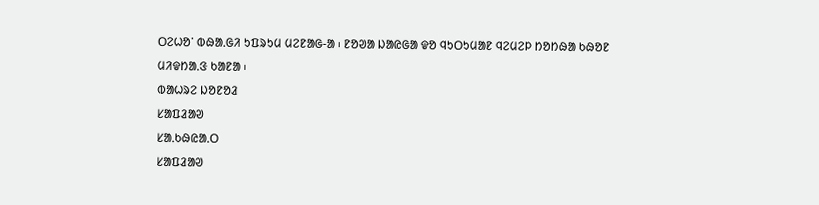ᱛᱮᱦᱚᱸ ᱵᱷᱟᱹᱜᱤ ᱩᱯᱨᱩᱢ ᱢᱮᱱᱟᱜ-ᱟ ᱾ ᱱᱚᱣᱟ ᱡᱟᱭᱜᱟ ᱫᱚ ᱧᱩᱛᱩᱢᱟᱱ ᱧᱮᱢᱮᱞ ᱴᱚᱴᱷᱟ ᱠᱷᱚᱱ ᱢᱤᱫᱴᱟᱹᱝ ᱠᱟᱱᱟ ᱾
ᱵᱟᱦᱨᱮ ᱡᱚᱱᱚᱲ
ᱥᱟᱯᱲᱟᱣ
ᱥᱟᱹᱠᱷᱭᱟᱹᱛ
ᱥᱟᱯᱲᱟᱣ